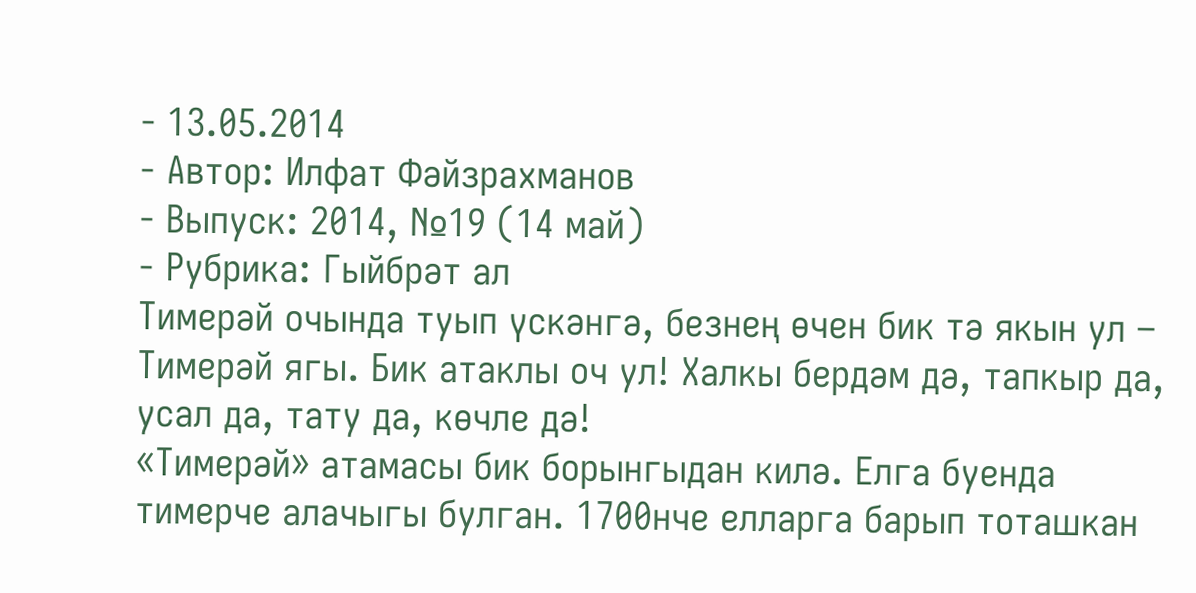- 13.05.2014
- Автор: Илфат Фәйзрахманов
- Выпуск: 2014, №19 (14 май)
- Рубрика: Гыйбрәт ал
Тимерәй очында туып үскәнгә, безнең өчен бик тә якын ул – Тимерәй ягы. Бик атаклы оч ул! Халкы бердәм дә, тапкыр да, усал да, тату да, көчле дә!
«Тимерәй» атамасы бик борынгыдан килә. Елга буенда тимерче алачыгы булган. 1700нче елларга барып тоташкан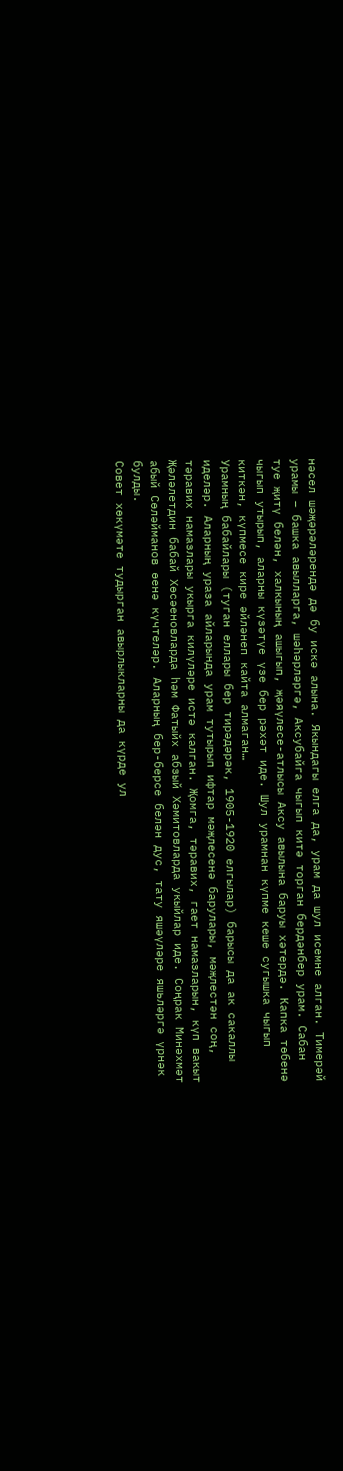нәсел шәҗәрәләрендә дә бу искә алына. Якындагы елга да, урам да шул исемне алган. Тимерәй урамы – башка авылларга, шәһәрләргә, Аксубайга чыгып китә торган бердәнбер урам. Сабан туе җитү белән, халкының ашыгып, җәяүлесе-атлысы Аксу авылына баруы хәтердә. Капка төбенә чыгып утырып, аларны күзәтүе үзе бер рәхәт иде. Шул урамнан күпме кеше сугышка чыгып киткән, күпмесе кире әйләнеп кайта алмаган…
Урамның бабайлары (туган еллары бер тирәдәрәк, 1905-1920 елгылар) барысы да ак сакаллы иделәр. Аларның ураза айларында урам тутырып ифтар мәҗлесенә барулары, мәҗлестән соң, тәравих намазлары укырга килүләре истә калган. Җомга, тәравих, гает намазларын, күп вакыт Җәләлетдин бабай Хөсәеновларда һәм Фатыйх абзый Хәмитовларда укыйлар иде. Соңрак Минәхмәт абый Сөләйманов өенә күчтеләр. Аларның бер-берсе белән дус, тату яшәүләре яшьләргә үрнәк булды.
Совет хөкүмәте тудырган авырлыкларны да күрде ул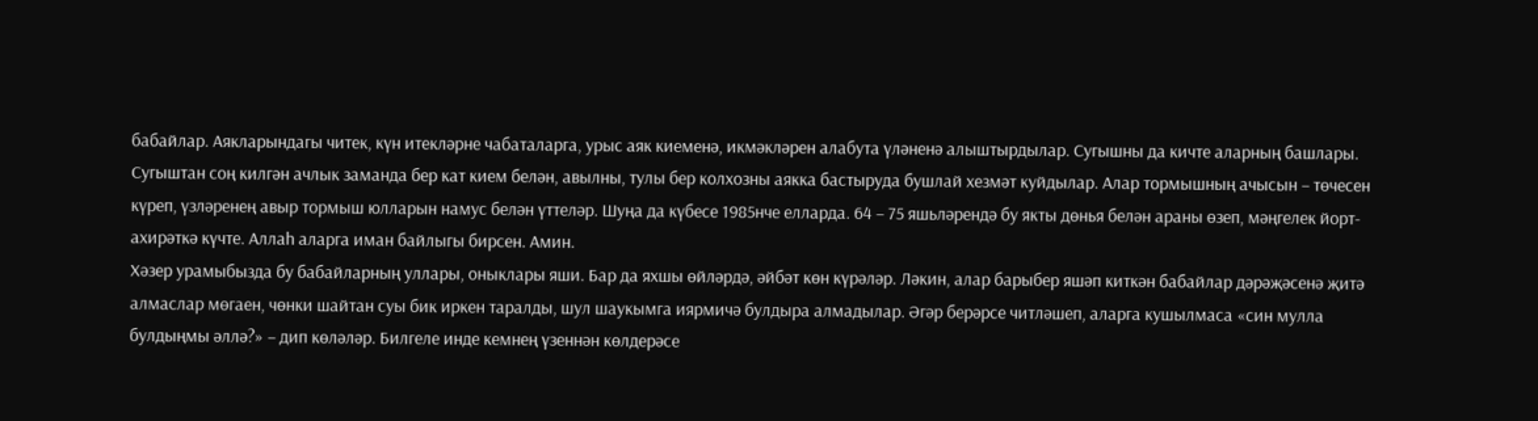бабайлар. Аякларындагы читек, күн итекләрне чабаталарга, урыс аяк киеменә, икмәкләрен алабута үләненә алыштырдылар. Сугышны да кичте аларның башлары. Сугыштан соң килгән ачлык заманда бер кат кием белән, авылны, тулы бер колхозны аякка бастыруда бушлай хезмәт куйдылар. Алар тормышның ачысын – төчесен күреп, үзләренең авыр тормыш юлларын намус белән үттеләр. Шуңа да күбесе 1985нче елларда. 64 – 75 яшьләрендә бу якты дөнья белән араны өзеп, мәңгелек йорт-ахирәткә күчте. Аллаһ аларга иман байлыгы бирсен. Амин.
Хәзер урамыбызда бу бабайларның уллары, оныклары яши. Бар да яхшы өйләрдә, әйбәт көн күрәләр. Ләкин, алар барыбер яшәп киткән бабайлар дәрәҗәсенә җитә алмаслар мөгаен, чөнки шайтан суы бик иркен таралды, шул шаукымга иярмичә булдыра алмадылар. Әгәр берәрсе читләшеп, аларга кушылмаса «син мулла булдыңмы әллә?» – дип көләләр. Билгеле инде кемнең үзеннән көлдерәсе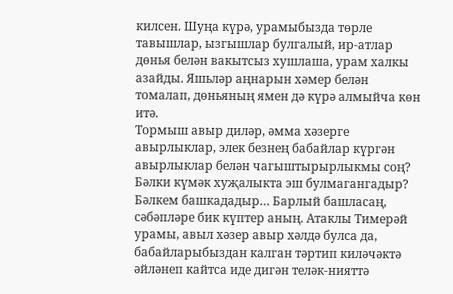килсен. Шуңа күрә, урамыбызда төрле тавышлар, ызгышлар булгалый, ир-атлар дөнья белән вакытсыз хушлаша, урам халкы азайды. Яшьләр аңнарын хәмер белән томалап, дөньяның ямен дә күрә алмыйча көн итә.
Тормыш авыр диләр, әмма хәзерге авырлыклар, элек безнең бабайлар күргән авырлыклар белән чагыштырырлыкмы соң? Бәлки күмәк хуҗалыкта эш булмагангадыр? Бәлкем башкададыр… Барлый башласаң, сәбәпләре бик күптер аның. Атаклы Тимерәй урамы, авыл хәзер авыр хәлдә булса да, бабайларыбыздан калган тәртип киләчәктә әйләнеп кайтса иде дигән теләк-нияттә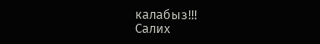калабыз!!!
Салих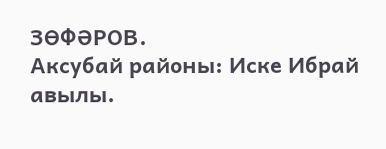ЗӨФӘРОВ.
Аксубай районы: Иске Ибрай авылы.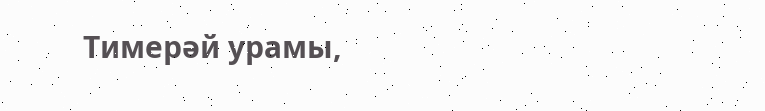Тимерәй урамы,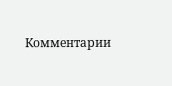Комментарии